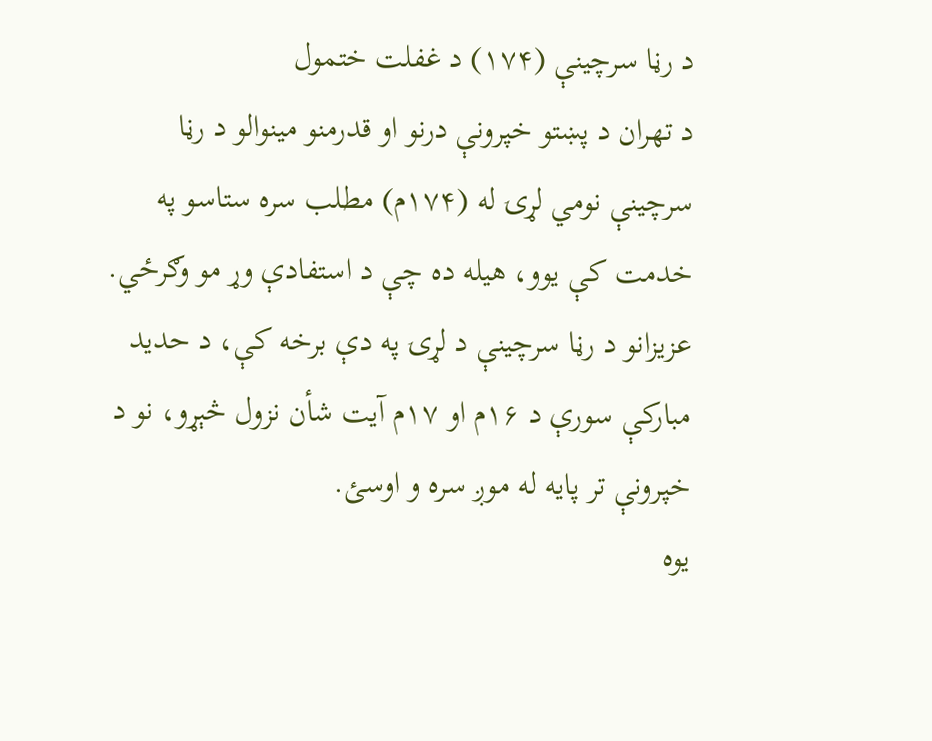د رڼا سرچینې (۱۷۴) د غفلت ختمول
د تهران د پښتو خپرونې درنو او قدرمنو مینوالو د رڼا سرچینې نومي لړۍ له (۱۷۴م) مطلب سره ستاسو په خدمت کې یوو، هیله ده چې د استفادې وړ مو وګرځي. عزیزانو د رڼا سرچینې د لړۍ په دې برخه کې، د حدید مبارکې سورې د ۱۶م او ۱۷م آیت شأن نزول څېړو، نو د خپرونې تر پایه له موږ سره و اوسئ.
یوه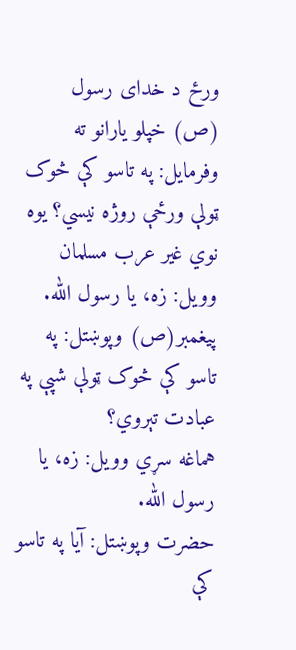ورځ د خدای رسول (ص) خپلو یارانو ته وفرمایل: په تاسو کې څوک ټولې ورځې روژه نیسي؟ یوه نوي غیر عرب مسلمان وویل: زه، یا رسول الله.
پیغمبر(ص) وپوښتل: په تاسو کې څوک ټولې شپې په عبادت تېروي؟
هماغه سړي وویل: زه، یا رسول الله.
حضرت وپوښتل: آیا په تاسو کې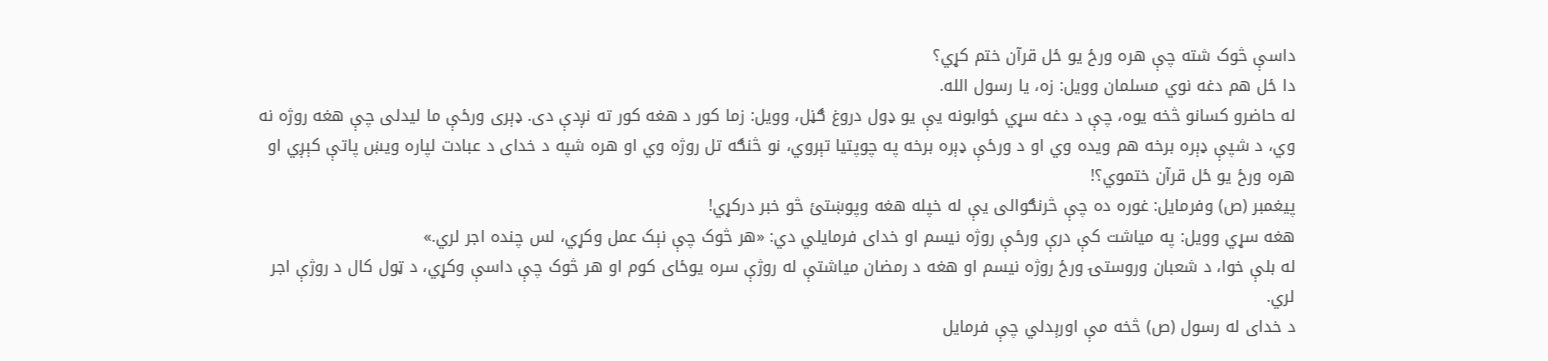داسې څوک شته چې هره ورځ یو ځل قرآن ختم کړي؟
دا ځل هم دغه نوي مسلمان وویل: زه، یا رسول الله.
له حاضرو کسانو څخه یوه، چې د دغه سړي ځوابونه یې یو ډول دروغ ګڼل، وویل: زما کور د هغه کور ته نږدې دی. ډېری ورځې ما لیدلی چې هغه روژه نه وي، د شپې ډېره برخه هم ویده وي او د ورځې ډېره برخه په چوپتیا تېروي، نو څنګه تل روژه وي او هره شپه د خدای د عبادت لپاره ویښ پاتې کېږي او هره ورځ یو ځل قرآن ختموي؟!
پیغمبر (ص) وفرمایل: غوره ده چې څرنګوالی یې له خپله هغه وپوښتئ څو خبر درکړي!
هغه سړي وویل: په میاشت کې درې ورځې روژه نیسم او خدای فرمایلي دي: «هر څوک چې نېک عمل وکړي، لس چنده اجر لري.»
له بلې خوا، د شعبان وروستۍ ورځ روژه نیسم او هغه د رمضان میاشتې له روژې سره یوځای کوم او هر څوک چې داسې وکړي، د ټول کال د روژې اجر لري.
د خدای له رسول (ص) څخه مې اورېدلي چې فرمایل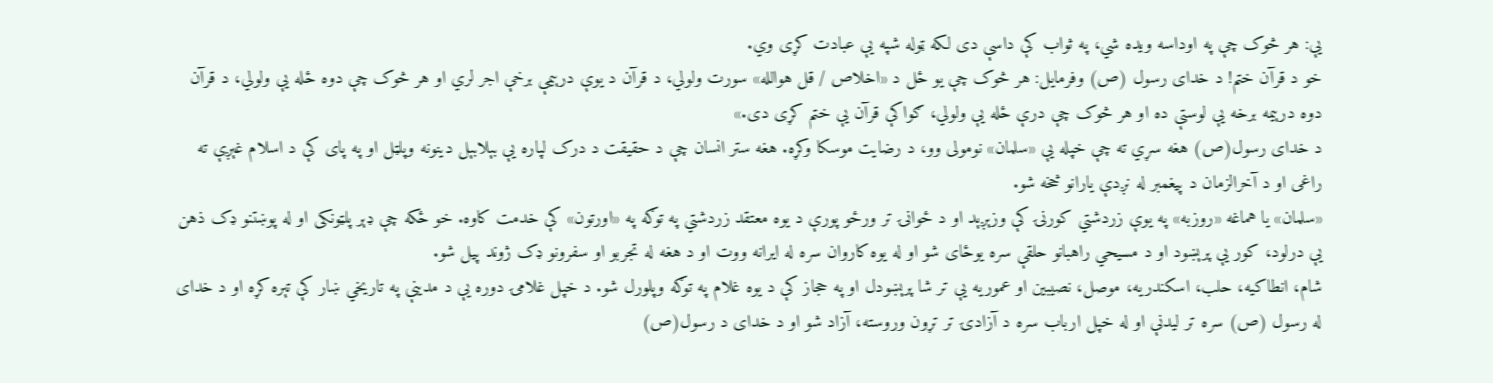یې: هر څوک چې په اوداسه ویده شي، په ثواب کې داسې دی لکه ټوله شپه یې عبادت کړی وي.
خو د قرآن ختم! د خدای رسول (ص) وفرمایل: هر څوک چې یو ځل د «اخلاص / قل هوالله» سورت ولولي، د قرآن د یوې درېیمې برخې اجر لري او هر څوک چې دوه ځله یې ولولي، د قرآن دوه درېیمه برخه یې لوستې ده او هر څوک چې درې ځله یې ولولي، ګواکې قرآن یې ختم کړی دی.»
د خدای رسول(ص) هغه سړي ته چې خپله یې «سلمان» نومولی وو، د رضایت موسکا وکړه. هغه ستر انسان چې د حقیقت د درک لپاره یې بېلابېل دینونه وپلټل او په پای کې د اسلام غېږې ته راغی او د آخرالزمان د پیغمبر له نږدې یارانو څخه شو.
«سلمان» یا هماغه «روزبه» په یوې زردشتي کورنۍ کې وزېږېد او د ځوانۍ تر ورځو پورې د یوه معتقد زردشتي په توګه په «اورتون» کې خدمت کاوه. خو ځکه چې ډېر پلټونکی او له پوښتنو ډک ذهن یې درلود، کور یې پرېښود او د مسیحي راهبانو حلقې سره یوځای شو او له یوه کاروان سره له ایرانه ووت او د هغه له تجربو او سفرونو ډک ژوند پیل شو.
شام، انطاکیه، حلب، اسکندریه، موصل، نصیبین او عموریه یې تر شا پرېښودل او په حجاز کې د یوه غلام په توګه وپلورل شو. د خپل غلامۍ دوره یې د مدینې په تاریخي ښار کې تېره کړه او د خدای له رسول (ص) سره تر لیدنې او له خپل ارباب سره د آزادۍ تر تړون وروسته، آزاد شو او د خدای د رسول(ص)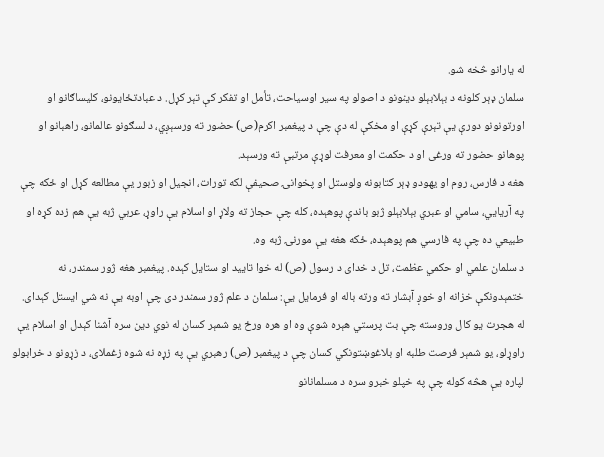له یارانو څخه شو.
سلمان ډېر کلونه د بېلابېلو دینونو د اصولو په سیر اوسیاحت، تأمل او تفکر کې تېر کړل. د عبادتځایونو، کلیساګانو او اورتونونو دورې یې تېرې کړې او مخکې له دې چې د پیغمبر اکرم(ص) حضور ته ورسېږي، د لسګونو عالمانو، راهبانو او پوهانو حضور ته ورغی او د حکمت او معرفت لوړې مرتبې ته ورسېد.
هغه د فارس، روم او یهودو ډېر کتابونه ولوستل او پخوانۍ صحیفې لکه تورات، انجیل او زبور یې مطالعه کړل او ځکه چې په آریایي، سامي او عبري بېلابېلو ژبو باندې پوهېده، کله چې حجاز ته ولاړ او اسلام یې راوړ، عربي ژبه یې هم زده کړه او طبیعي ده چې په فارسي هم پوهېده، ځکه هغه یې مورنۍ ژبه وه.
د سلمان علمي او حکمي عظمت، تل د خدای د رسول (ص) له خوا تایید او ستایل کېده. پیغمبر هغه ژور سمندر، نه ختمېدونکې خزانه او خوږ آبشار ته ورته باله او فرمایل یې: سلمان د علم ژور سمندر دی چې اوبه یې نه شي ایستل کېدای.
له هجرت یو کال وروسته چې بت پرستي هېره شوې وه او هره ورځ یو شمېر کسان له نوي دین سره آشنا کېدل او اسلام یې راوړلو، یو شمېر فرصت طلبه او بلاغوښتونکي کسان چې د پیغمبر (ص) رهبري یې په زړه نه شوه زغملای، د زړونو د خرابولو لپاره یې هڅه کوله چې په خپلو خبرو سره د مسلمانانو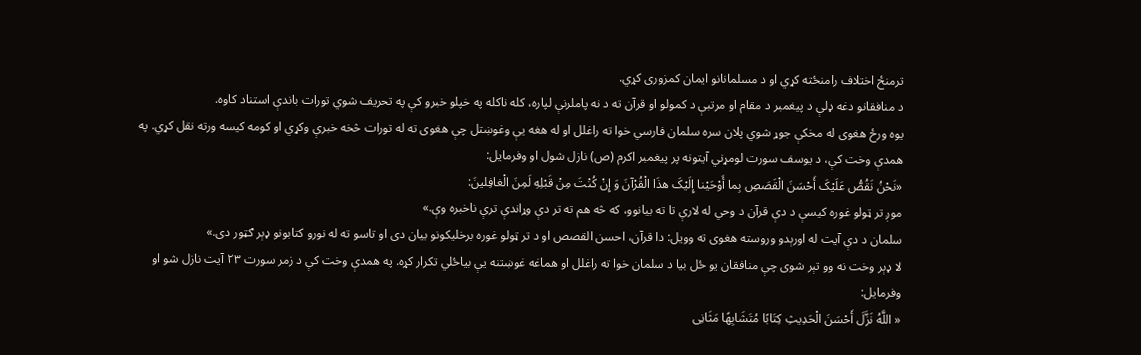ترمنځ اختلاف رامنځته کړي او د مسلمانانو ایمان کمزوری کړي.
د منافقانو دغه ډلې د پیغمبر د مقام او مرتبې د کمولو او قرآن ته د نه پاملرنې لپاره، کله ناکله په خپلو خبرو کې په تحریف شوي تورات باندې استناد کاوه.
یوه ورځ هغوی له مخکې جوړ شوي پلان سره سلمان فارسي خوا ته راغلل او له هغه یې وغوښتل چې هغوی ته له تورات څخه خبرې وکړي او کومه کیسه ورته نقل کړي. په همدې وخت کې، د یوسف سورت لومړني آیتونه پر پیغمبر اکرم (ص) نازل شول او وفرمایل:
«نَحْنُ نَقُصُّ عَلَیْکَ أَحْسَنَ الْقَصَصِ بِما أَوْحَیْنا إِلَیْکَ هذَا الْقُرْآنَ وَ إِنْ کُنْتَ مِنْ قَبْلِهِ لَمِنَ الْغافِلینَ:
موږ تر ټولو غوره کیسې د دې قرآن د وحي له لارې تا ته بیانوو، که څه هم ته تر دې وړاندې ترې ناخبره وې.»
سلمان د دې آیت له اورېدو وروسته هغوی ته وویل: دا قرآن، احسن القصص او د تر ټولو غوره برخلیکونو بیان دی او تاسو ته له نورو کتابونو ډېر ګټور دی.»
لا ډېر وخت نه وو تېر شوی چې منافقان یو ځل بیا د سلمان خوا ته راغلل او هماغه غوښتنه یې بیاځلي تکرار کړه. په همدې وخت کې د زمر سورت ۲۳ آیت نازل شو او وفرمایل:
« اللَّهُ نَزَّلَ أَحْسَنَ الْحَدِیثِ کِتَابًا مُتَشَابِهًا مَثَانِی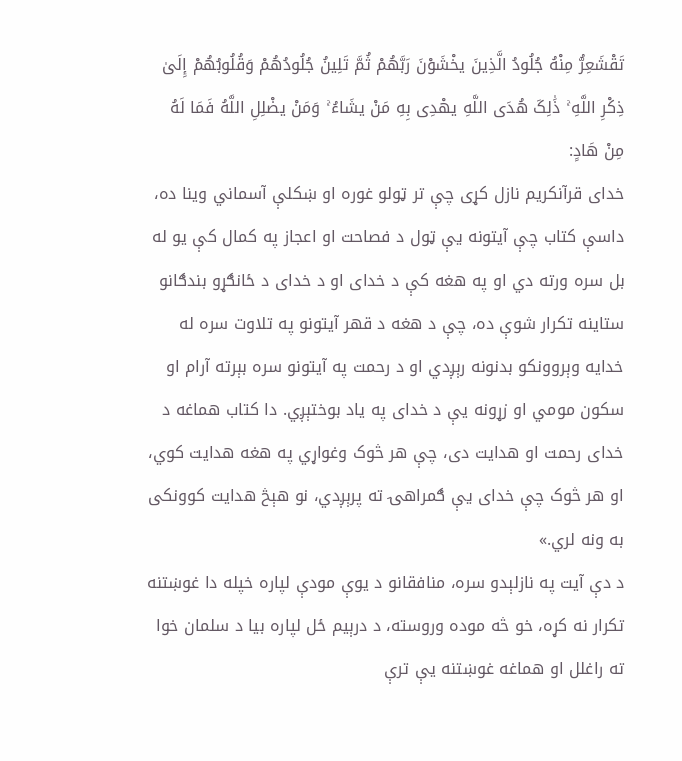تَقْشَعِرُّ مِنْهُ جُلُودُ الَّذِینَ یخْشَوْنَ رَبَّهُمْ ثُمَّ تَلِینُ جُلُودُهُمْ وَقُلُوبُهُمْ إِلَىٰ ذِکْرِ اللَّهِ ۚ ذَٰلِکَ هُدَى اللَّهِ یهْدِی بِهِ مَنْ یشَاءُ ۚ وَمَنْ یضْلِلِ اللَّهُ فَمَا لَهُ مِنْ هَادٍ:
خدای قرآنکریم نازل کړی چې تر ټولو غوره او ښکلې آسماني وینا ده، داسې کتاب چې آیتونه یې ټول د فصاحت او اعجاز په کمال کې یو له بل سره ورته دي او په هغه کې د خدای او د خدای د ځانګړو بندګانو ستاینه تکرار شوې ده، چې د هغه د قهر آیتونو په تلاوت سره له خدایه وېروونکو بدنونه رېږدي او د رحمت په آیتونو سره بېرته آرام او سکون مومي او زړونه یې د خدای په یاد بوختېږي. دا کتاب هماغه د خدای رحمت او هدایت دی، چې هر څوک وغواړي په هغه هدایت کوي، او هر څوک چې خدای یې ګمراهۍ ته پرېږدي، نو هېڅ هدایت کوونکی به ونه لري.»
د دې آیت په نازلېدو سره، منافقانو د یوې مودې لپاره خپله دا غوښتنه تکرار نه کړه، خو څه موده وروسته، د درېیم ځل لپاره بیا د سلمان خوا ته راغلل او هماغه غوښتنه یې ترې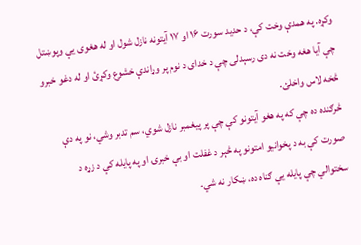وکړه. په همدې وخت کې، د حدید سورت ۱۶ او ۱۷ آیتونه نازل شول او له هغوی یې وپوښتل چې آیا هغه وخت نه دی رسېدلی چې د خدای د نوم پر وړاندې خشوع وکړئ او له دغو خبرو څخه لاس واخلئ.
څرګنده ده چې که په هغو آیتونو کې چې پر پیغمبر نازل شوي، سم تدبر وشي، نو په دې صورت کې به د پخوانیو امتونو په څېر د غفلت او بې خبرۍ او په پایله کې د زړه د سختوالي چې پایله یې ګناه ده، ښکار نه شي.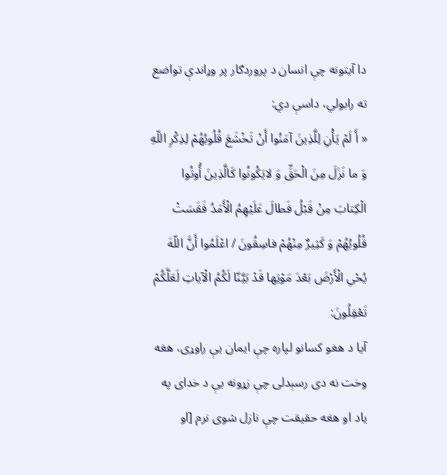دا آیتونه چې انسان د پروردګار پر وړاندې تواضع ته رابولي، داسې دي:
« أَ لَمْ یَأْنِ لِلَّذِینَ آمَنُوا أَنْ تَخْشَعَ قُلُوبُهُمْ لِذِکْرِ اللّهِ وَ ما نَزَلَ مِنَ الْحَقِّ وَ لایَکُونُوا کَالَّذِینَ أُوتُوا الْکِتابَ مِنْ قَبْلُ فَطالَ عَلَیْهِمُ الْأَمَدُ فَقَسَتْ قُلُوبُهُمْ وَ کَثِیرٌ مِنْهُمْ فاسِقُونَ / اعْلَمُوا أَنَّ اللّهَ یُحْىِ الْأَرْضَ بَعْدَ مَوْتِها قَدْ بَیَّنّا لَکُمُ الْآیاتِ لَعَلَّکُمْ تَعْقِلُونَ:
آیا د هغو کسانو لپاره چې ایمان یې راوړی، هغه وخت نه دی رسېدلی چې زړونه یې د خدای په یاد او هغه حقیقت چې نازل شوی نرم [او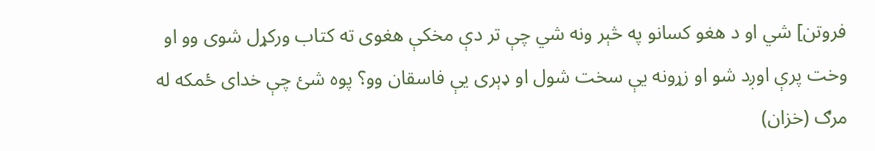فروتن] شي او د هغو کسانو په څېر ونه شي چې تر دې مخکې هغوی ته کتاب ورکړل شوی وو او وخت پرې اوږد شو او زړونه یې سخت شول او ډېری یې فاسقان وو؟ پوه شئ چې خدای ځمکه له مرګ (خزان)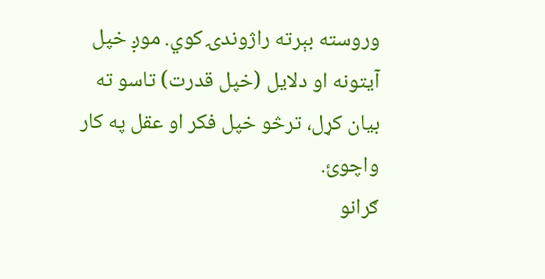وروسته بېرته راژوندۍ کوي. موږ خپل آیتونه او دلایل (خپل قدرت) تاسو ته بیان کړل، ترڅو خپل فکر او عقل په کار واچوئ.
ګرانو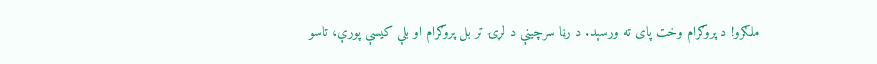ملګرو! د پروګرام وخت پای ته ورسېد. د رڼا سرچینې د لړۍ تر بل پروګرام او بلې کیسې پورې، تاسو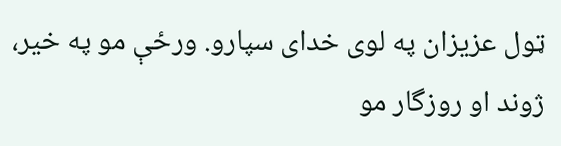ټول عزیزان په لوی خدای سپارو. ورځې مو په خیر، ژوند او روزگار مو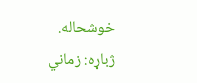خوشحاله.
ژباړه: زماني